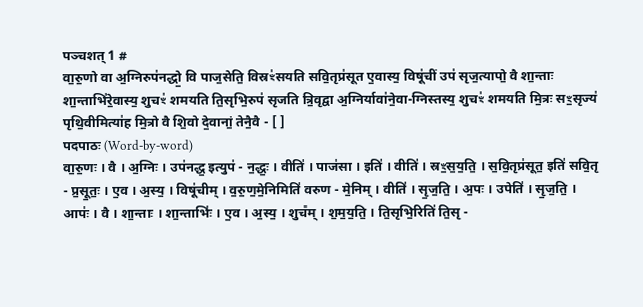पञ्चशत् 1 #
वा॒रु॒णो वा अ॒ग्निरुप॑नद्धो॒ वि पाज॒सेति॒ विस्रꣳ॑सयति सवि॒तृप्र॑सूत ए॒वास्य॒ विषू॑चीं उप॑ सृज॒त्यापो॒ वै शा॒न्ताः शा॒न्ताभि॑रे॒वास्य॒ शुचꣳ॑ शमयति ति॒सृभि॒रुप॑ सृजति त्रि॒वृद्वा अ॒ग्निर्यावा॑ने॒वा-ग्निस्तस्य॒ शुचꣳ॑ शमयति मि॒त्रः सꣳ॒सृज्य॑ पृथि॒वीमित्या॑ह मि॒त्रो वै शि॒वो दे॒वानां॒ तेनै॒वै - [ ]
पदपाठः (Word-by-word)
वा॒रु॒णः । वै । अ॒ग्निः । उप॑नद्ध॒ इत्युप॑ - न॒द्धः॒ । वीति॑ । पाज॑सा । इति॑ । वीति॑ । स्रꣳ॒स॒य॒ति॒ । स॒वि॒तृप्र॑सूत॒ इति॑ सवि॒तृ - प्र॒सू॒तः॒ । ए॒व । अ॒स्य॒ । विषू॑चीम् । व॒रु॒ण॒मे॒निमिति॑ वरुण - मे॒निम् । वीति॑ । सृ॒ज॒ति॒ । अ॒पः । उपेति॑ । सृ॒ज॒ति॒ । आपः॑ । वै । शा॒न्ताः । शा॒न्ताभिः॑ । ए॒व । अ॒स्य॒ । शुच᳚म् । श॒म॒य॒ति॒ । ति॒सृभि॒रिति॑ ति॒सृ -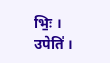भिः॒ । उपेति॑ ।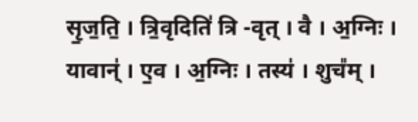सृ॒ज॒ति॒ । त्रि॒वृदिति॑ त्रि -वृत् । वै । अ॒ग्निः । यावान्॑ । ए॒व । अ॒ग्निः । तस्य॑ । शुच᳚म् ।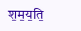श॒म॒य॒ति॒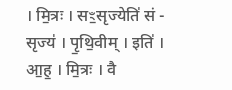। मि॒त्रः । सꣳ॒सृज्येति॑ सं - सृज्य॑ । पृ॒थि॒वीम् । इति॑ । आ॒ह॒ । मि॒त्रः । वै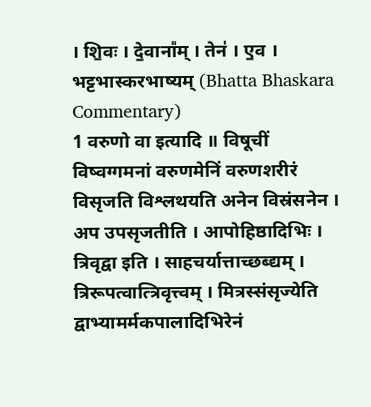। शि॒वः । दे॒वाना᳚म् । तेन॑ । ए॒व ।
भट्टभास्करभाष्यम् (Bhatta Bhaskara Commentary)
1 वरुणो वा इत्यादि ॥ विषूचीं विष्वग्गमनां वरुणमेनिं वरुणशरीरं विसृजति विश्लथयति अनेन विस्रंसनेन । अप उपसृजतीति । आपोहिष्ठादिभिः । त्रिवृद्वा इति । साहचर्यात्ताच्छब्द्यम् । त्रिरूपत्वात्त्रिवृत्त्वम् । मित्रस्संसृज्येति द्वाभ्यामर्मकपालादिभिरेनं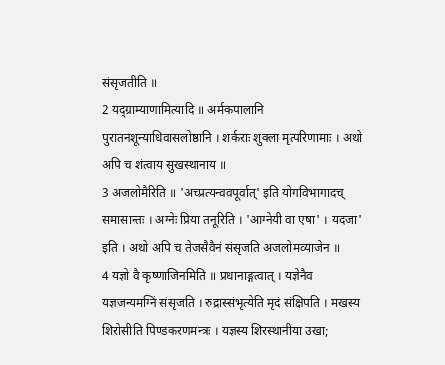संसृजतीति ॥
2 यद्ग्राम्याणामित्यादि ॥ अर्मकपालानि पुरातनशून्याधिवासलोष्ठानि । शर्कराः शुक्ला मृत्परिणामाः । अथो अपि च शंत्वाय सुखस्थानाय ॥
3 अजलोमैरिति ॥ 'अच्प्रत्यन्ववपूर्वात्' इति योगविभागादच् समासान्तः । अग्नेः प्रिया तनूरिति । 'आग्नेयी वा एषा' । यदजा' इति । अथो अपि च तेजसैवैनं संसृजति अजलोमव्याजेन ॥
4 यज्ञो वै कृष्णाजिनमिति ॥ प्रधानाङ्गत्वात् । यज्ञेनैव यज्ञजन्यमग्निं संसृजति । रुद्रास्संभृत्येति मृदं संक्षिपति । मखस्य शिरोसीति पिण्डकरणमन्त्रः । यज्ञस्य शिरस्थानीया उखा;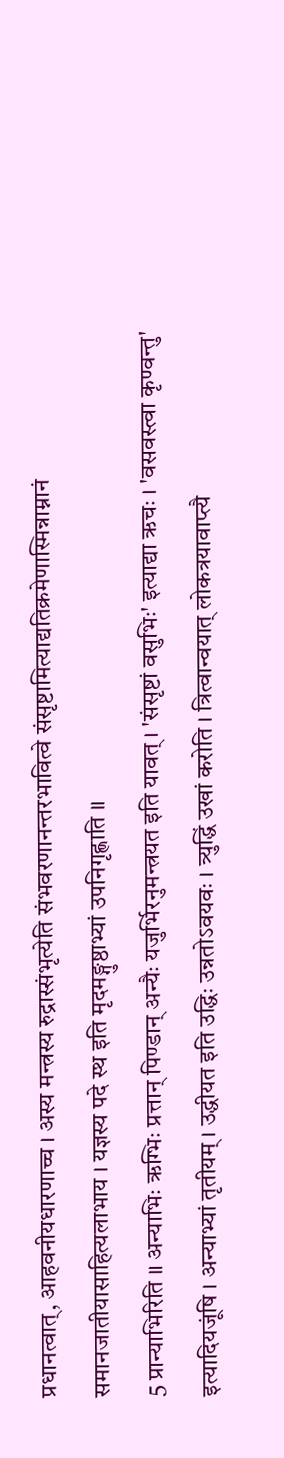प्रधानत्वात्, आहवनीयधारणाच्च । अस्य मन्त्रस्य रुद्रास्संभृत्येति संभवरणानन्तरभावित्वे संसृष्टामित्याद्यतिक्रमेणास्मिन्नाम्नानं समानजातीयासाहित्यलाभाय । यज्ञस्य पदे स्थ इति मृदमङ्गुष्ठाभ्यां उपनिगृह्णाति ॥
5 प्रान्याभिरिति ॥ अन्याभिः ऋग्भिः प्रत्तान् पिण्डान् अन्यैः यजुर्भिरनुमन्त्रयत इति यावत् । 'संसृष्टां वसुभिः' इत्याद्या ऋचः । 'वसवस्त्वा कृण्वन्तु' इत्यादियजूंषि । अन्याभ्यां तृतीयम् । उद्धीयत इति उद्धिः उन्नतोऽवयवः । त्र्युद्धिं उखां करोति । त्रित्वान्वयात् लोकत्रयावाप्त्यै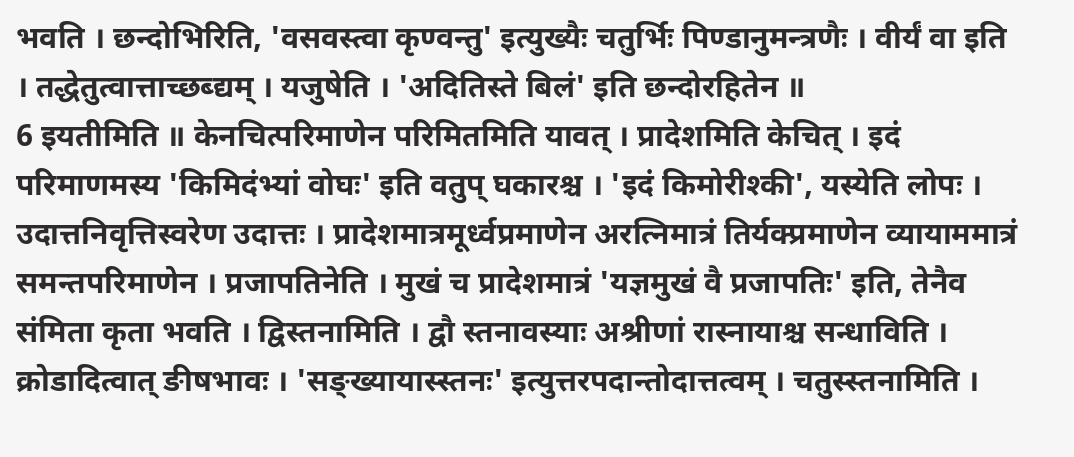भवति । छन्दोभिरिति, 'वसवस्त्वा कृण्वन्तु' इत्युख्यैः चतुर्भिः पिण्डानुमन्त्रणैः । वीर्यं वा इति । तद्धेतुत्वात्ताच्छब्द्यम् । यजुषेति । 'अदितिस्ते बिलं' इति छन्दोरहितेन ॥
6 इयतीमिति ॥ केनचित्परिमाणेन परिमितमिति यावत् । प्रादेशमिति केचित् । इदं परिमाणमस्य 'किमिदंभ्यां वोघः' इति वतुप् घकारश्च । 'इदं किमोरीश्की', यस्येति लोपः । उदात्तनिवृत्तिस्वरेण उदात्तः । प्रादेशमात्रमूर्ध्वप्रमाणेन अरत्निमात्रं तिर्यक्प्रमाणेन व्यायाममात्रं समन्तपरिमाणेन । प्रजापतिनेति । मुखं च प्रादेशमात्रं 'यज्ञमुखं वै प्रजापतिः' इति, तेनैव संमिता कृता भवति । द्विस्तनामिति । द्वौ स्तनावस्याः अश्रीणां रास्नायाश्च सन्धाविति । क्रोडादित्वात् ङीषभावः । 'सङ्ख्यायास्स्तनः' इत्युत्तरपदान्तोदात्तत्वम् । चतुस्स्तनामिति ।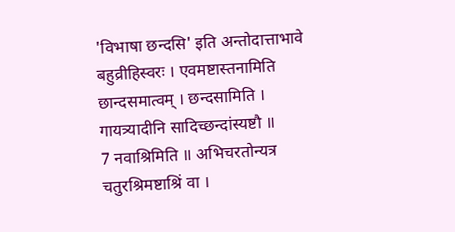'विभाषा छन्दसि' इति अन्तोदात्ताभावे बहुव्रीहिस्वरः । एवमष्टास्तनामिति छान्दसमात्वम् । छन्दसामिति । गायत्र्यादीनि सादिच्छन्दांस्यष्टौ ॥
7 नवाश्रिमिति ॥ अभिचरतोन्यत्र चतुरश्रिमष्टाश्रिं वा ।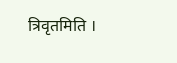त्रिवृतमिति ।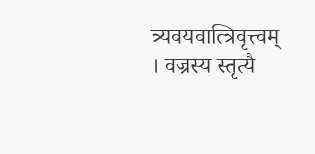त्र्यवयवात्त्रिवृत्त्वम् । वज्रस्य स्तृत्यै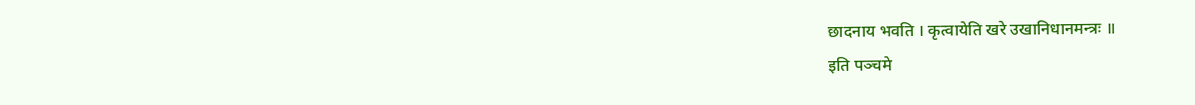छादनाय भवति । कृत्वायेति खरे उखानिधानमन्त्रः ॥
इति पञ्चमे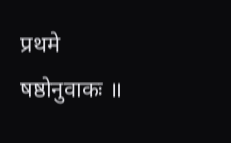प्रथमे षष्ठोनुवाकः ॥